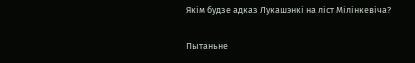Якім будзе адказ Лукашэнкі на ліст Мілінкевіча?

Пытаньне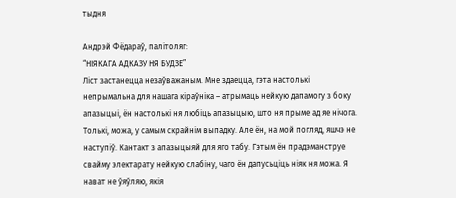тыдня

Андрэй Фёдараў, палітоляг:
“НІЯКАГА АДКАЗУ НЯ БУДЗЕ”
Ліст застанецца незаўважаным. Мне здаецца, гэта настолькі непрымальна для нашага кіраўніка – атрымаць нейкую дапамогу з боку апазыцыі, ён настолькі ня любіць апазыцыю, што ня прыме ад яе нічога. Толькі, можа, у самым скрайнім выпадку. Але ён, на мой погляд, яшчэ не наступіў. Кантакт з апазыцыяй для яго табу. Гэтым ён прадэманструе свайму электарату нейкую слабіну, чаго ён дапусьціць ніяк ня можа. Я нават не ўяўляю, якія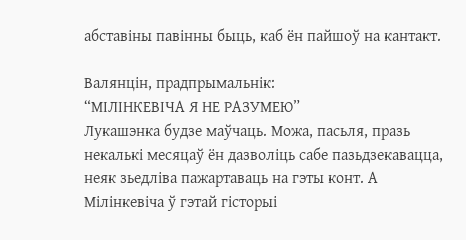абставіны павінны быць, каб ён пайшоў на кантакт.

Валянцін, прадпрымальнік:
“МІЛІНКЕВІЧА Я НЕ РАЗУМЕЮ”
Лукашэнка будзе маўчаць. Можа, пасьля, празь некалькі месяцаў ён дазволіць сабе пазьдзекавацца, неяк зьедліва пажартаваць на гэты конт. А Мілінкевіча ў гэтай гісторыі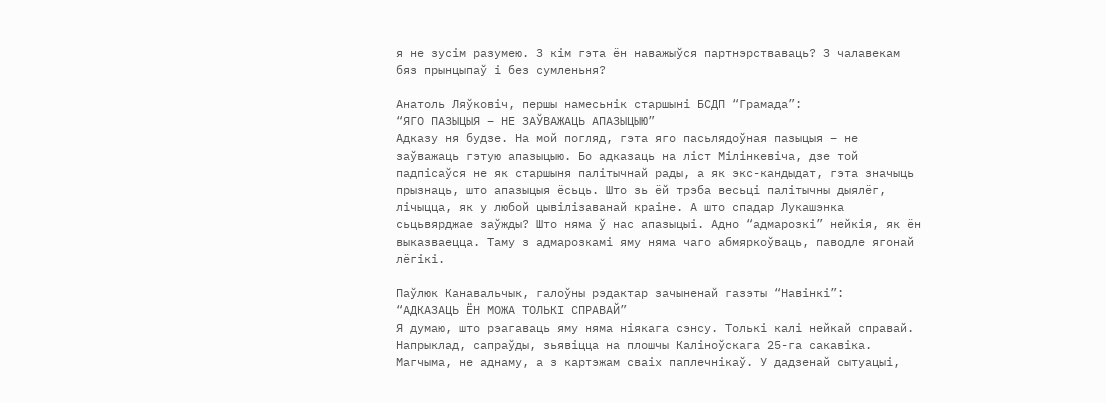я не зусім разумею. З кім гэта ён наважыўся партнэрстваваць? З чалавекам бяз прынцыпаў і без сумленьня?

Анатоль Ляўковіч, першы намесьнік старшыні БСДП “Грамада”:
“ЯГО ПАЗЫЦЫЯ – НЕ ЗАЎВАЖАЦЬ АПАЗЫЦЫЮ”
Адказу ня будзе. На мой погляд, гэта яго пасьлядоўная пазыцыя – не заўважаць гэтую апазыцыю. Бо адказаць на ліст Мілінкевіча, дзе той падпісаўся не як старшыня палітычнай рады, а як экс-кандыдат, гэта значыць прызнаць, што апазыцыя ёсьць. Што зь ёй трэба весьці палітычны дыялёг, лічыцца, як у любой цывілізаванай краіне. А што спадар Лукашэнка сьцьвярджае заўжды? Што няма ў нас апазыцыі. Адно “адмарозкі” нейкія, як ён выказваецца. Таму з адмарозкамі яму няма чаго абмяркоўваць, паводле ягонай лёгікі.

Паўлюк Канавальчык, галоўны рэдактар зачыненай газэты “Навінкі”:
“АДКАЗАЦЬ ЁН МОЖА ТОЛЬКІ СПРАВАЙ”
Я думаю, што рэагаваць яму няма ніякага сэнсу. Толькі калі нейкай справай. Напрыклад, сапраўды, зьявіцца на плошчы Каліноўскага 25-га сакавіка. Магчыма, не аднаму, а з картэжам сваіх паплечнікаў. У дадзенай сытуацыі,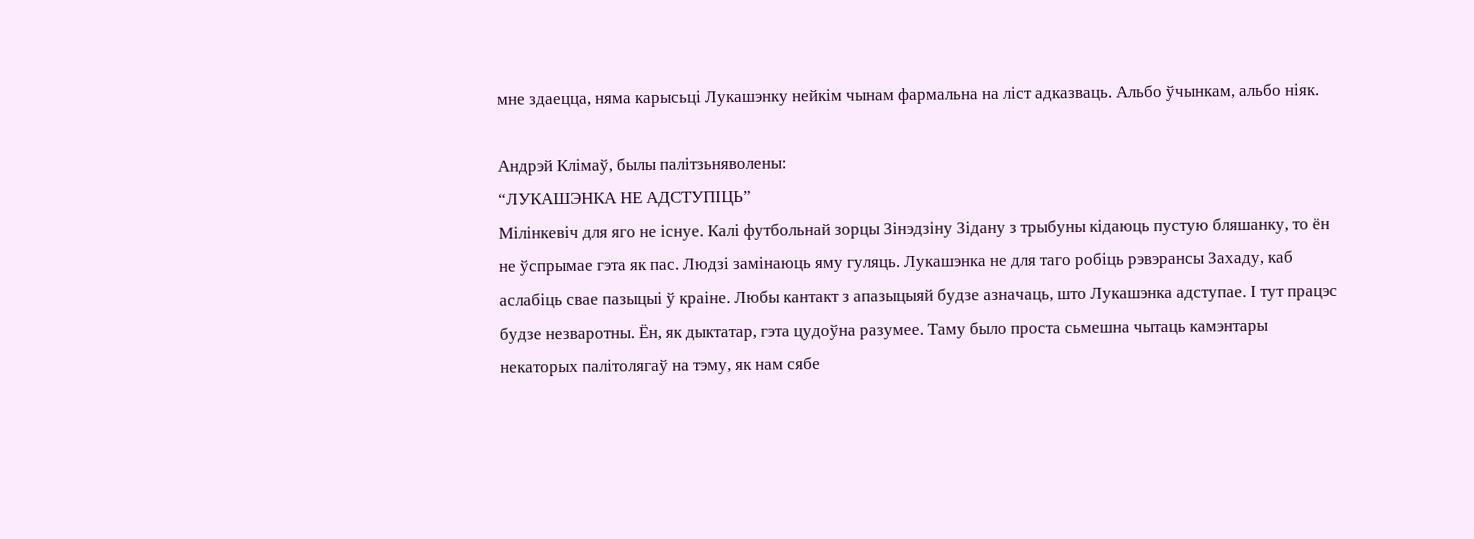мне здаецца, няма карысьці Лукашэнку нейкім чынам фармальна на ліст адказваць. Альбо ўчынкам, альбо ніяк.

Андрэй Клімаў, былы палітзьняволены:
“ЛУКАШЭНКА НЕ АДСТУПІЦЬ”
Мілінкевіч для яго не існуе. Калі футбольнай зорцы Зінэдзіну Зідану з трыбуны кідаюць пустую бляшанку, то ён не ўспрымае гэта як пас. Людзі замінаюць яму гуляць. Лукашэнка не для таго робіць рэвэрансы Захаду, каб аслабіць свае пазыцыі ў краіне. Любы кантакт з апазыцыяй будзе азначаць, што Лукашэнка адступае. І тут працэс будзе незваротны. Ён, як дыктатар, гэта цудоўна разумее. Таму было проста сьмешна чытаць камэнтары некаторых палітолягаў на тэму, як нам сябе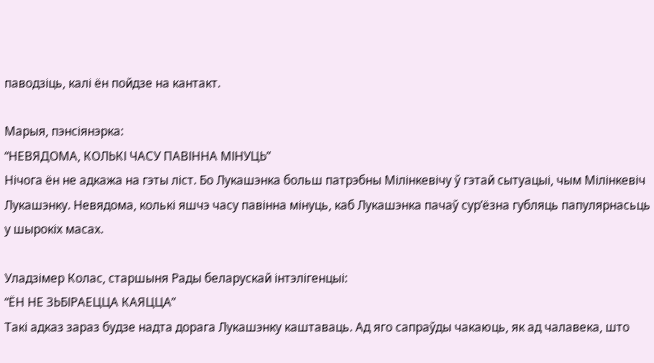паводзіць, калі ён пойдзе на кантакт.

Марыя, пэнсіянэрка:
“НЕВЯДОМА, КОЛЬКІ ЧАСУ ПАВІННА МІНУЦЬ”
Нічога ён не адкажа на гэты ліст. Бо Лукашэнка больш патрэбны Мілінкевічу ў гэтай сытуацыі, чым Мілінкевіч Лукашэнку. Невядома, колькі яшчэ часу павінна мінуць, каб Лукашэнка пачаў сур’ёзна губляць папулярнасьць у шырокіх масах.

Уладзімер Колас, старшыня Рады беларускай інтэлігенцыі:
“ЁН НЕ ЗЬБІРАЕЦЦА КАЯЦЦА”
Такі адказ зараз будзе надта дорага Лукашэнку каштаваць. Ад яго сапраўды чакаюць, як ад чалавека, што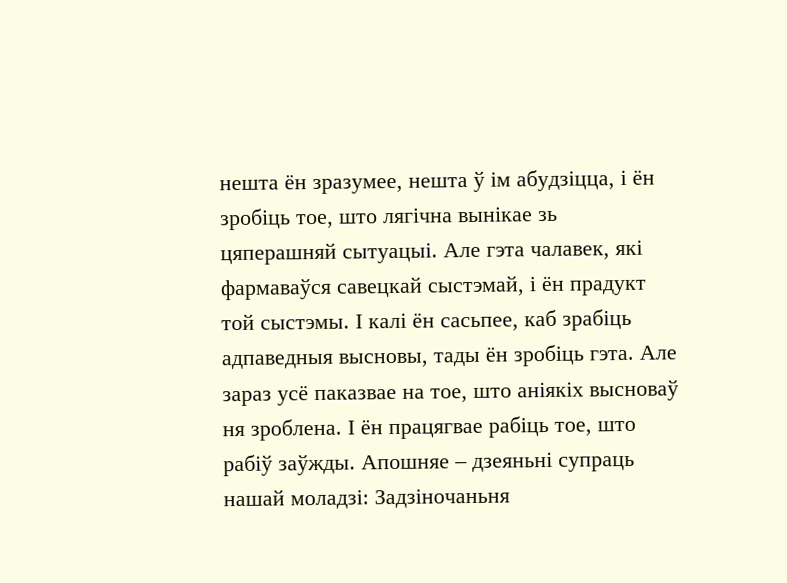нешта ён зразумее, нешта ў ім абудзіцца, і ён зробіць тое, што лягічна вынікае зь цяперашняй сытуацыі. Але гэта чалавек, які фармаваўся савецкай сыстэмай, і ён прадукт той сыстэмы. І калі ён сасьпее, каб зрабіць адпаведныя высновы, тады ён зробіць гэта. Але зараз усё паказвае на тое, што аніякіх высноваў ня зроблена. І ён працягвае рабіць тое, што рабіў заўжды. Апошняе – дзеяньні супраць нашай моладзі: Задзіночаньня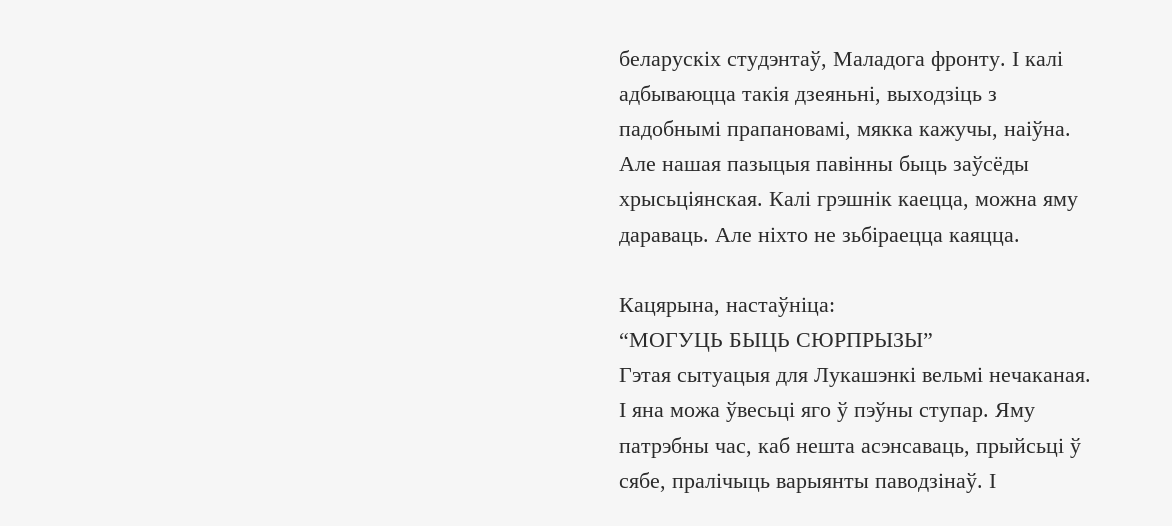беларускіх студэнтаў, Маладога фронту. І калі адбываюцца такія дзеяньні, выходзіць з падобнымі прапановамі, мякка кажучы, наіўна. Але нашая пазыцыя павінны быць заўсёды хрысьціянская. Калі грэшнік каецца, можна яму дараваць. Але ніхто не зьбіраецца каяцца.

Кацярына, настаўніца:
“МОГУЦЬ БЫЦЬ СЮРПРЫЗЫ”
Гэтая сытуацыя для Лукашэнкі вельмі нечаканая. І яна можа ўвесьці яго ў пэўны ступар. Яму патрэбны час, каб нешта асэнсаваць, прыйсьці ў сябе, пралічыць варыянты паводзінаў. І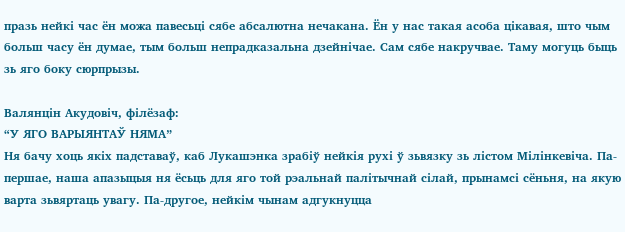празь нейкі час ён можа павесьці сябе абсалютна нечакана. Ён у нас такая асоба цікавая, што чым больш часу ён думае, тым больш непрадказальна дзейнічае. Сам сябе накручвае. Таму могуць быць зь яго боку сюрпрызы.

Валянцін Акудовіч, філёзаф:
“У ЯГО ВАРЫЯНТАЎ НЯМА”
Ня бачу хоць якіх падставаў, каб Лукашэнка зрабіў нейкія рухі ў зьвязку зь лістом Мілінкевіча. Па-першае, наша апазыцыя ня ёсьць для яго той рэальнай палітычнай сілай, прынамсі сёньня, на якую варта зьвяртаць увагу. Па-другое, нейкім чынам адгукнуцца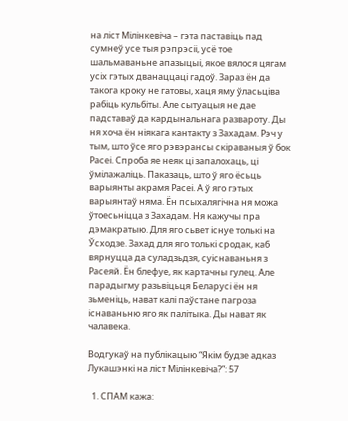на ліст Мілінкевіча – гэта паставіць пад сумнеў усе тыя рэпрэсіі, усё тое шальмаваньне апазыцыі, якое вялося цягам усіх гэтых дванаццаці гадоў. Зараз ён да такога кроку не гатовы, хаця яму ўласьціва рабіць кульбіты. Але сытуацыя не дае падставаў да кардынальнага развароту. Ды ня хоча ён ніякага кантакту з Захадам. Рэч у тым, што ўсе яго рэвэрансы скіраваныя ў бок Расеі. Спроба яе неяк ці запалохаць, ці ўмілажаліць. Паказаць, што ў яго ёсьць варыянты акрамя Расеі. А ў яго гэтых варыянтаў няма. Ён псыхалягічна ня можа ўтоесьніцца з Захадам. Ня кажучы пра дэмакратыю. Для яго сьвет існуе толькі на Ўсходзе. Захад для яго толькі сродак, каб вярнуцца да суладзьдзя, суіснаваньня з Расеяй. Ён блефуе, як картачны гулец. Але парадыгму разьвіцьця Беларусі ён ня зьменіць, нават калі паўстане пагроза існаваньню яго як палітыка. Ды нават як чалавека.

Водгукаў на публікацыю “Якім будзе адказ Лукашэнкі на ліст Мілінкевіча?”: 57

  1. СПАМ кажа: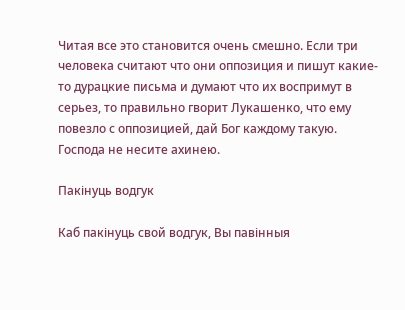Читая все это становится очень смешно. Если три человека считают что они оппозиция и пишут какие-то дурацкие письма и думают что их воспримут в серьез, то правильно гворит Лукашенко, что ему повезло с оппозицией, дай Бог каждому такую. Господа не несите ахинею.

Пакінуць водгук

Каб пакінуць свой водгук, Вы павінныя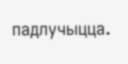падлучыцца.